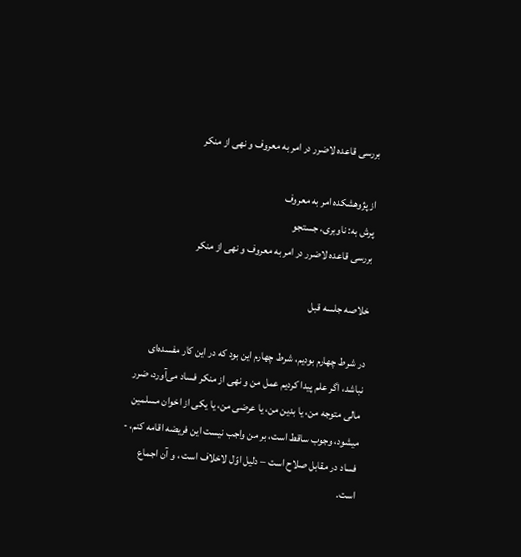بررسی قاعده لاضرر در امر به معروف و نهی از منکر

از پژوهشکده امر به معروف
پرش به: ناوبری، جستجو
بررسی قاعده لاضرر در امر به معروف و نهی از منکر

خلاصه جلسه قبل

در شرط چهارم بودیم، شرط چهارم این بود که در این کار مفسده‌ای نباشد، اگر علم پیدا کردیم عمل من و نهی از منکر فساد می‌آورد، ضرر مالی متوجه من، یا بدین من، یا عرضی من، یا یکی از اخوان مسلمین میشود، وجوب ساقط است، بر من واجب نیست این فریضه اقامه کنم، - فساد در مقابل صلاح است – دلیل اوّل لاخلاف است ، و آن اجماع است.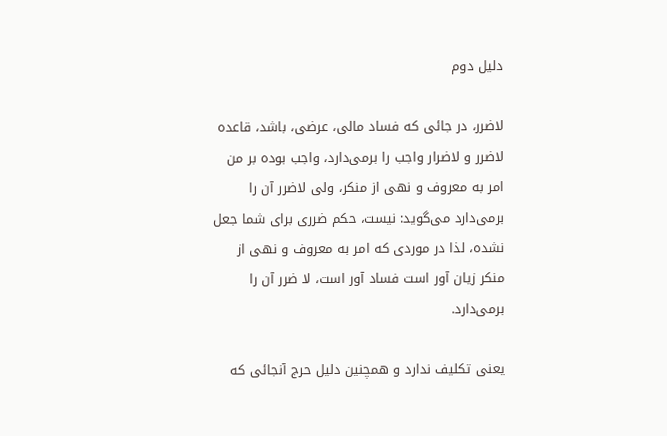دلیل دوم

لاضرر، در جائی که فساد مالی، عرضی، باشد، قاعده لاضرر و لاضرار واجب را برمی‌دارد، واجب بوده بر من امر به معروف و نهی از منکر، ولی لاضرر آن را برمی‌دارد می‌گوید: نیست، حکم ضرری برای شما جعل نشده، لذا در موردی که امر به معروف و نهی از منکر زیان آور است فساد آور است، لا ضرر آن را برمی‌دارد.

یعنی تکلیف ندارد و همچنین دلیل حرج آنجائی که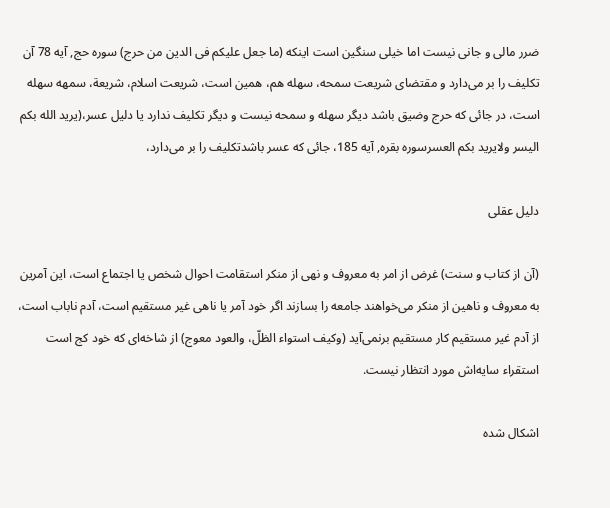ضرر مالی و جانی نیست اما خیلی سنگین است اینکه (ما جعل علیکم فی الدین من حرج) سوره حج, آیه 78 آن تکلیف را بر می‌دارد و مقتضای شریعت سمحه، سهله هم، همین است، شریعت اسلام، شریعة، سمهه سهله است، در جائی که حرج وضیق باشد دیگر سهله و سمحه نیست و دیگر تکلیف ندارد یا دلیل عسر،(یرید الله بکم الیسر ولایرید بکم العسرسوره بقره, آیه 185، جائی که عسر باشدتکلیف را بر می‌دارد،

دلیل عقلی

(آن از کتاب و سنت) غرض از امر به معروف و نهی از منکر استقامت احوال شخص یا اجتماع است، این آمرین به معروف و ناهین از منکر می‌خواهند جامعه را بسازند اگر خود آمر یا ناهی غیر مستقیم است، آدم ناباب است، از آدم غیر مستقیم کار مستقیم برنمی‌آید (وکیف استواء الظلّ، والعود معوج) از شاخه‌ای که خود کج است استقراء سایه‌اش مورد انتظار نیست.

اشکال شده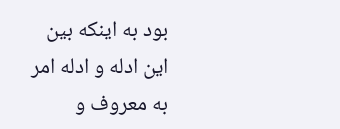بود به اینکه بین این ادله و ادله امر به معروف و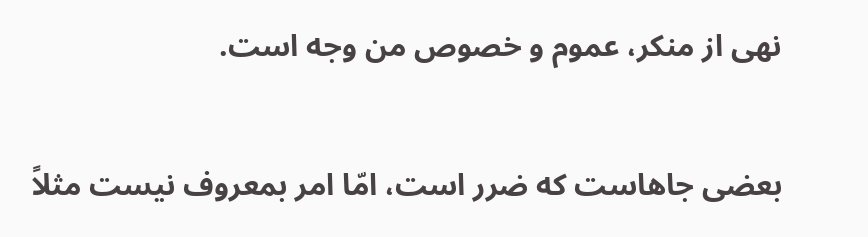نهی از منکر، عموم و خصوص من وجه است.

بعضی جاهاست که ضرر است، امّا امر بمعروف نیست مثلاً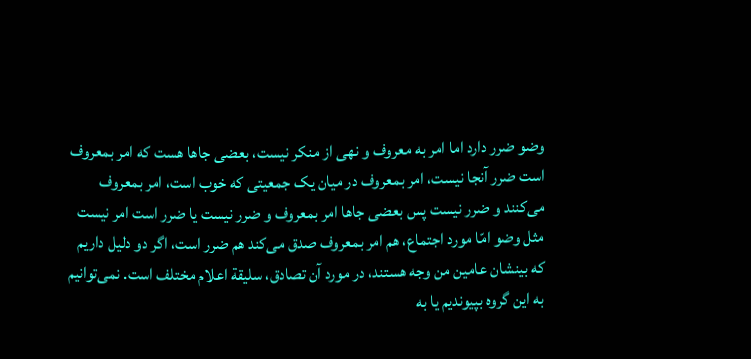وضو ضرر دارد اما امر به معروف و نهی از منکر نیست، بعضی جاها هست که امر بمعروف است ضرر آنجا نیست، امر بمعروف در میان یک جمعیتی که خوب است، امر بمعروف می‌کنند و ضرر نیست پس بعضی جاها امر بمعروف و ضرر نیست یا ضرر است امر نیست مثل وضو امّا مورد اجتماع، هم امر بمعروف صدق می‌کند هم ضرر است، اگر دو دلیل داریم که بینشان عامین من وجه هستند، در مورد آن تصادق، سلیقة اعلام مختلف است. نمی‌توانیم به این گروه بپیوندیم یا به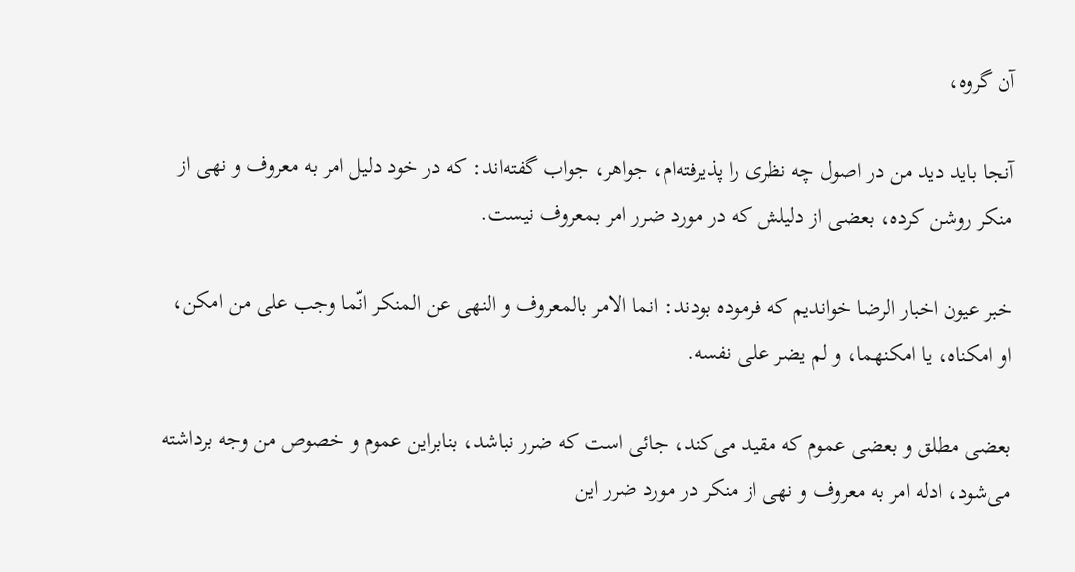آن گروه،

آنجا باید دید من در اصول چه نظری را پذیرفته‌ام، جواهر، جواب گفته‌اند: که در خود دلیل امر به معروف و نهی از منکر روشن کرده، بعضی از دلیلش که در مورد ضرر امر بمعروف نیست.

خبر عیون اخبار الرضا خواندیم که فرموده بودند: انما الامر بالمعروف و النهی عن المنکر انّما وجب علی من امکن، او امکناه، یا امکنهما، و لم یضر علی نفسه.

بعضی مطلق و بعضی عموم که مقید می‌کند، جائی است که ضرر نباشد، بنابراین عموم و خصوص من وجه برداشته می‌شود، ادله امر به معروف و نهی از منکر در مورد ضرر این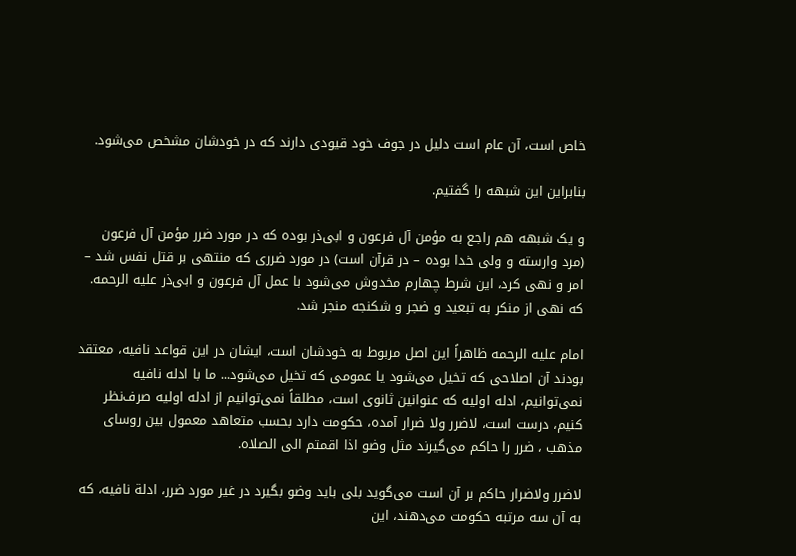خاص است، آن عام است دلیل در جوف خود قیودی دارند که در خودشان مشخص می‌شود.

بنابراین این شبهه را گفتیم.

و یک شبهه هم راجع به مؤمن آل فرعون و ابی‌ذر بوده که در مورد ضرر مؤمن آل فرعون (مرد وارسته و ولی خدا بوده – در قرآن است) در مورد ضرری که منتهی بر قتل نفس شد – امر و نهی کرد، این شرط چهارم مخدوش می‌شود با عمل آل فرعون و ابی‌ذر علیه الرحمه. که نهی از منکر به تبعید و ضجر و شکنجه منجر شد.

امام علیه الرحمه ظاهراً این اصل مربوط به خودشان است، ایشان در این قواعد نافیه، معتقد بودند آن اصلاحی که تخیل می‌شود یا عمومی که تخیل می‌شود... ما با ادله نافیه نمی‌توانیم، ادله اولیه که عنوانین ثانوی است، مطلقاً نمی‌توانیم از ادله اولیه صرف‌نظر کنیم، درست است، لاضرر ولا ضرار آمده، حکومت دارد بحسب متعاهد معمول بین روسای مذهب ، ضرر را حاکم می‌گیرند مثل وضو اذا اقمتم الی الصلاه.

لاضرر ولاضرار حاکم بر آن است می‌گوید بلی باید وضو بگیرد در غیر مورد ضرر، ادلة نافیه، که به آن سه مرتبه حکومت می‌دهند، این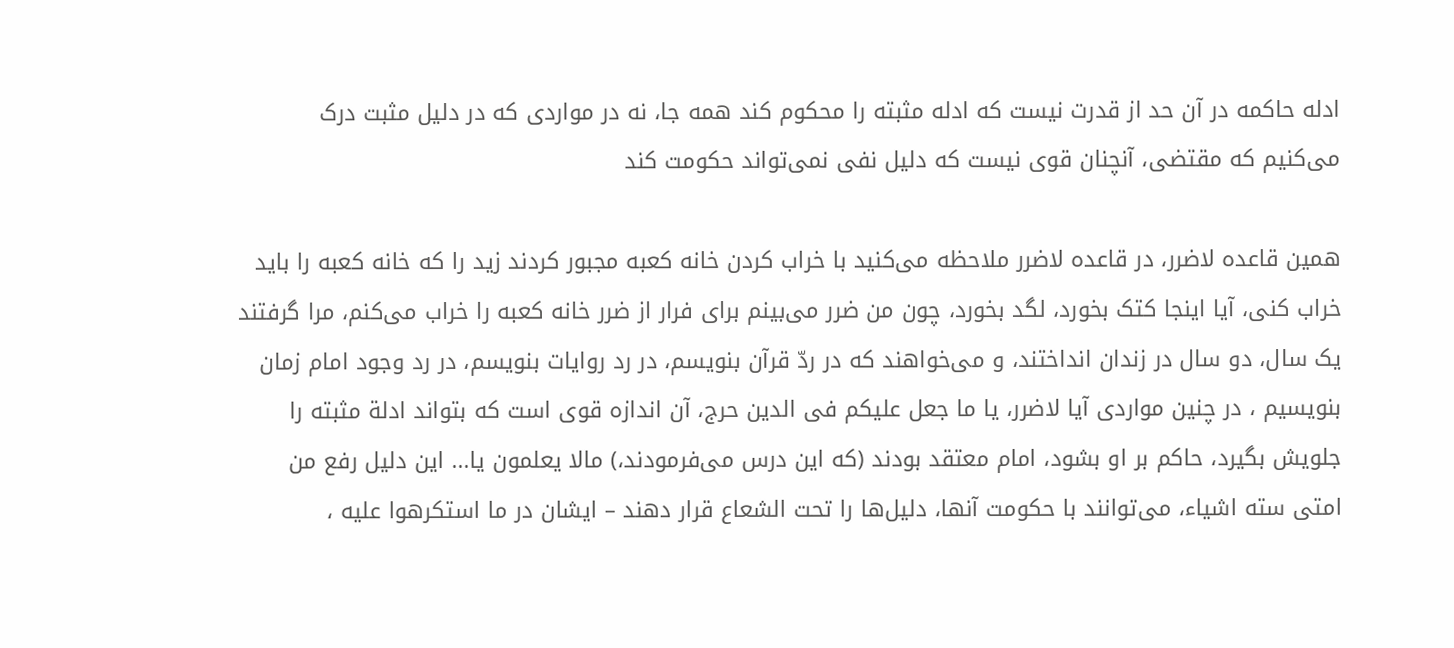ادله حاکمه در آن حد از قدرت نیست که ادله مثبته را محکوم کند همه جا، نه در مواردی که در دلیل مثبت درک می‌کنیم که مقتضی، آنچنان قوی نیست که دلیل نفی نمی‌تواند حکومت کند

همین قاعده لاضرر، در قاعده لاضرر ملاحظه می‌کنید با خراب کردن خانه کعبه مجبور کردند زید را که خانه کعبه را باید خراب کنی، آیا اینجا کتک بخورد، لگد بخورد، چون من ضرر می‌بینم برای فرار از ضرر خانه کعبه را خراب می‌کنم، مرا گرفتند یک سال، دو سال در زندان انداختند، و می‌خواهند که در ردّ قرآن بنویسم، در رد روایات بنویسم، در رد وجود امام زمان بنویسیم ، در چنین مواردی آیا لاضرر، یا ما جعل علیکم فی الدین حرج، آن اندازه قوی است که بتواند ادلة مثبته را جلویش بگیرد، حاکم بر او بشود، امام معتقد بودند (که این درس می‌فرمودند،) مالا یعلمون یا... این دلیل رفع من امتی سته اشیاء، می‌توانند با حکومت آنها، دلیل‌ها را تحت الشعاع قرار دهند – ایشان در ما استکرهوا علیه ،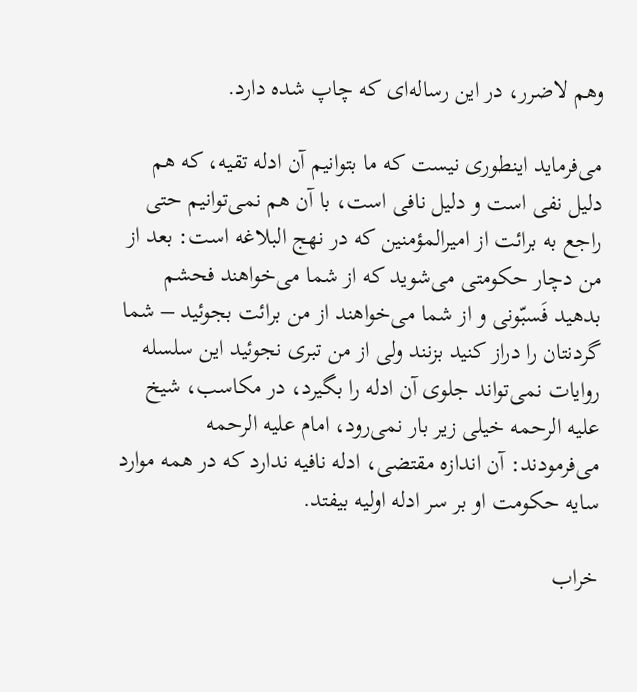وهم لاضرر، در این رساله‌ای که چاپ شده دارد.

می‌فرماید اینطوری نیست که ما بتوانیم آن ادله تقیه، که هم دلیل نفی است و دلیل نافی است، با آن هم نمی‌توانیم حتی راجع به برائت از امیرالمؤمنین که در نهج البلاغه است: بعد از من دچار حکومتی می‌شوید که از شما می‌خواهند فحشم بدهید فَسبّونی و از شما می‌خواهند از من برائت بجوئید – شما گردنتان را دراز کنید بزنند ولی از من تبری نجوئید این سلسله روایات نمی‌تواند جلوی آن ادله را بگیرد، در مکاسب، شیخ علیه الرحمه خیلی زیر بار نمی‌رود، امام علیه الرحمه می‌فرمودند: آن اندازه مقتضی، ادله نافیه ندارد که در همه موارد سایه حکومت او بر سر ادله اولیه بیفتد.

خراب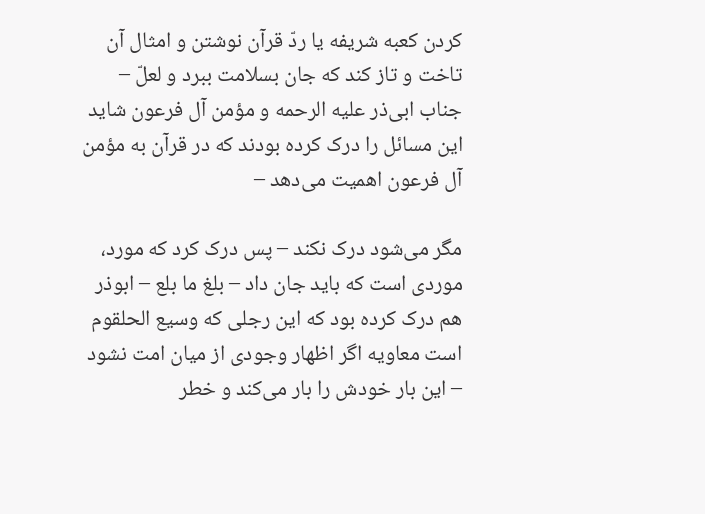کردن کعبه شریفه یا ردّ قرآن نوشتن و امثال آن تاخت و تاز کند که جان بسلامت ببرد و لعلّ – جناب ابی‌ذر علیه الرحمه و مؤمن آل فرعون شاید این مسائل را درک کرده بودند که در قرآن به مؤمن آل فرعون اهمیت می‌دهد –

مگر می‌شود درک نکند – پس درک کرد که مورد، موردی است که باید جان داد – بلغ ما بلع – ابوذر هم درک کرده بود که این رجلی که وسیع الحلقوم است معاویه اگر اظهار وجودی از میان امت نشود – این بار خودش را بار می‌کند و خطر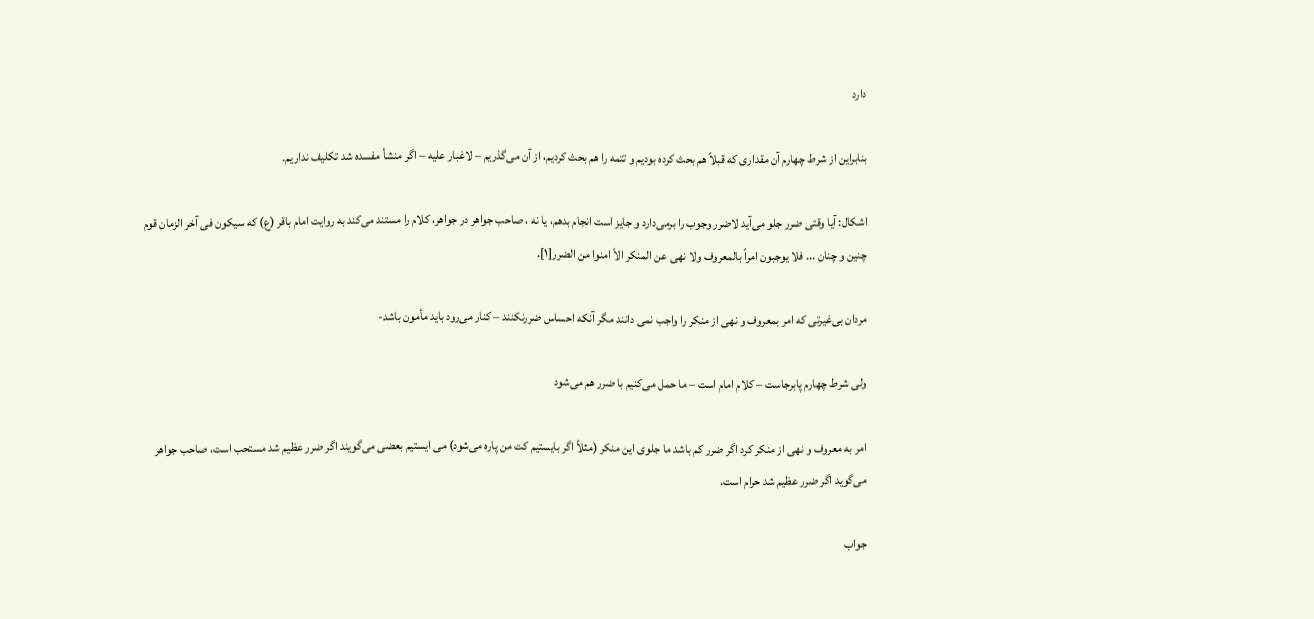دارد

بنابراین از شرط چهارم آن مقداری که قبلاً هم بحث کرده بودیم و تتمه را هم بحث کردیم، از آن می‌گذریم – لاغبار علیه – اگر منشأ مفسده شد تکلیف نداریم.

اشکال: آیا وقتی ضرر جلو می‌آید لاضرر وجوب را برمی‌دارد و جایز است انجام بدهم، یا نه ، صاحب جواهر در جواهر، کلام را مستند می‌کند به روایت امام باقر (ع) که سیکون فی آخر الزمان قوم چنین و چنان ... فلا یوجبون امراً بالمعروف ولا نهی عن المنکر الاّ امنوا من الضرر[۱].

مردان بی‌غیرتی که امر بمعروف و نهی از منکر را واجب نمی دانند مگر آنکه احساس ضرر‌نکنند – کنار می‌رود باید مأمون باشد-

ولی شرط چهارم پابرجاست – کلام امام است – ما حمل می‌کنیم با ضرر هم می‌شود

امر به معروف و نهی از منکر کرد اگر ضرر کم باشد ما جلوی این منکر (مثلاً اگر بایستیم کت من پاره می‌شود) می ایستیم بعضی می‌گویند اگر ضرر عظیم شد مستحب است، صاحب جواهر می‌گوید اگر ضرر عظیم شد حرام است.

جواب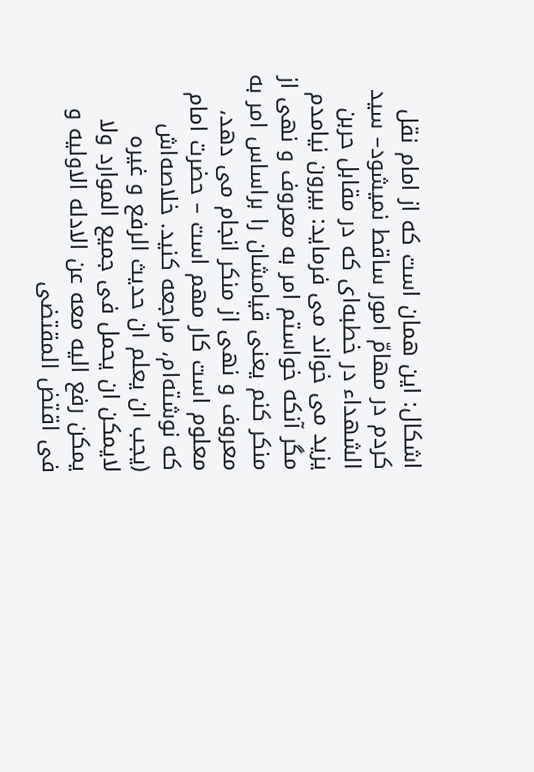اشکال: این همان است که از امام نقل کردم در مهامّ امور ساقط نمیشود– سید الشهداء در خطبه‌ای که در مقابل حربن یزید می خواند می فرماید: بیرون نیامدم مگر آنکه خواستم امر به معروف و نهی از منکر کنم یعنی قیامشان را براساس امر به معروف و نهی از منکر انجام می دهد، معلوم است کار مهم است – حضرت امام که نوشته‌ام، مراجعه کنید. خلاصه‌اش (یجب ان یعلم ان حدیث الرفع و غیره لایمکن ان یحمل فی جمیع الموارد ولا یمکن رفع الیه معه عن الادله الاولیه و فی اقتض المقتضی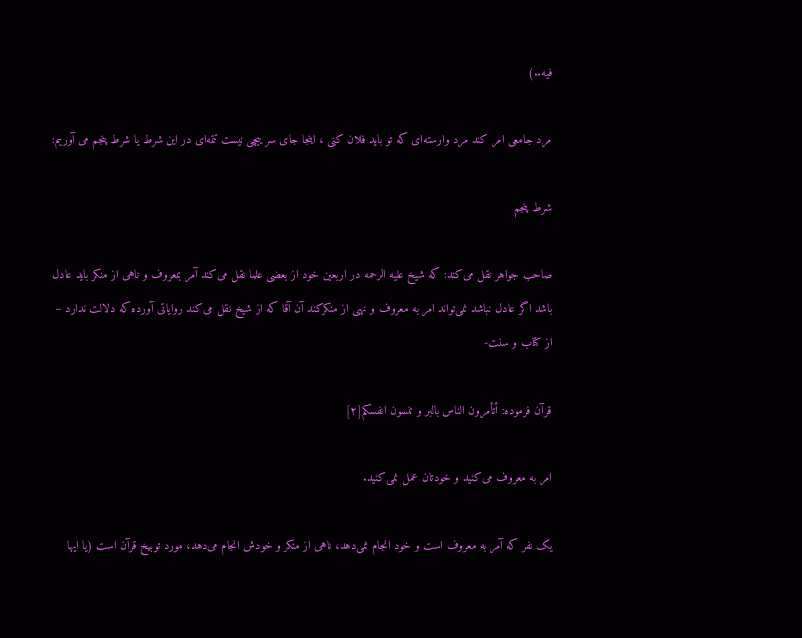فیه..)

مرد جامعی امر کند مرد وارسته‌ای که تو باید فلان کنی ، اینجا جای سر ییچی نیست تتمه‌ای در این شرط یا شرط پنجم می آوریم:

شرط پنجم

صاحب جواهر نقل می‌کند: که شیخ علیه الرحمه در اربعین خود از بعضی علما نقل می‌کند آمر بمعروف و ناهی از منکر باید عادل باشد اگر عادل نباشد نمی‌تواند امر به معروف و نهی از منکرکند آن آقا که از شیخ نقل می‌کند روایاتی آورده که دلالت ندارد – از کتاب و سنت-

قرآن فرموده: أتأمرون الناس بالبر و تنسون انفسکم[۲]

امر به معروف می‌کنید و خودتان عمل نمی‌کنید.

یک نفر که آمر به معروف است و خود انجام نمی‌دهد، ناهی از منکر و خودش انجام می‌دهد، مورد توبیخ قرآن است (یا ایها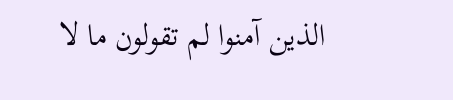الذین آمنوا لم تقولون ما لا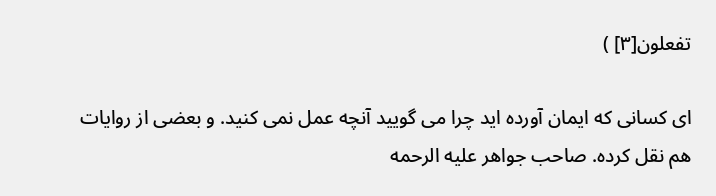تفعلون[۳] )

ای کسانی که ایمان آورده اید چرا می گویید آنچه عمل نمی کنید. و بعضی از روایات هم نقل کرده. صاحب جواهر علیه الرحمه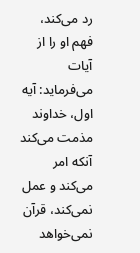رد می‌کند، فهم او را از آیات می‌فرماید: آیه اول، خداوند مذمت می‌کند آنکه امر می‌کند و عمل نمی‌کند، قرآن نمی‌خواهد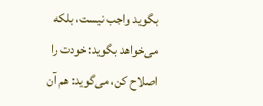بگوید واجب نیست، بلکه می‌خواهد بگوید: خودت را اصلاح کن، می‌گوید: هم آن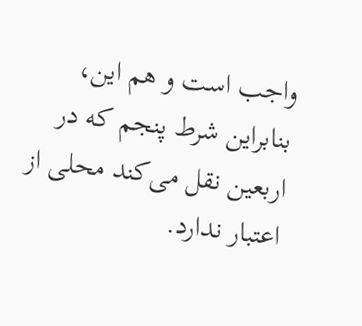واجب است و هم این، بنابراین شرط پنجم که در اربعین نقل می‌کند محلی از اعتبار ندارد.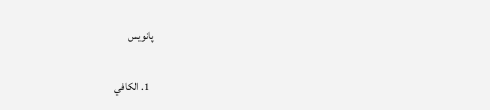پانویس

  1. الكافي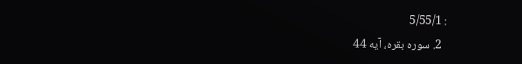: 5/55/1
  2. سوره بقره، آیه 44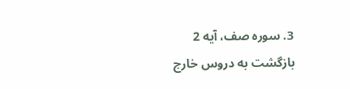3. سوره صف، آیه 2
بازگشت به دروس خارج